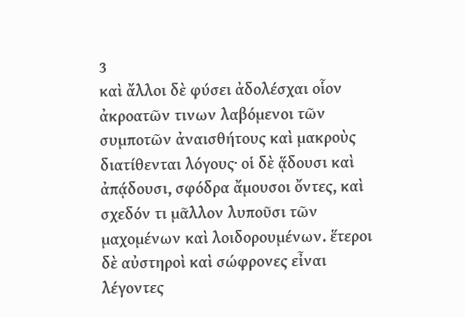3
καὶ ἄλλοι δὲ φύσει ἀδολέσχαι οἷον ἀκροατῶν τινων λαβόμενοι τῶν συμποτῶν ἀναισθήτους καὶ μακροὺς διατίθενται λόγους· οἱ δὲ ᾅδουσι καὶ ἀπᾴδουσι, σφόδρα ἄμουσοι ὄντες, καὶ σχεδόν τι μᾶλλον λυποῦσι τῶν μαχομένων καὶ λοιδορουμένων. ἕτεροι δὲ αὐστηροὶ καὶ σώφρονες εἶναι λέγοντες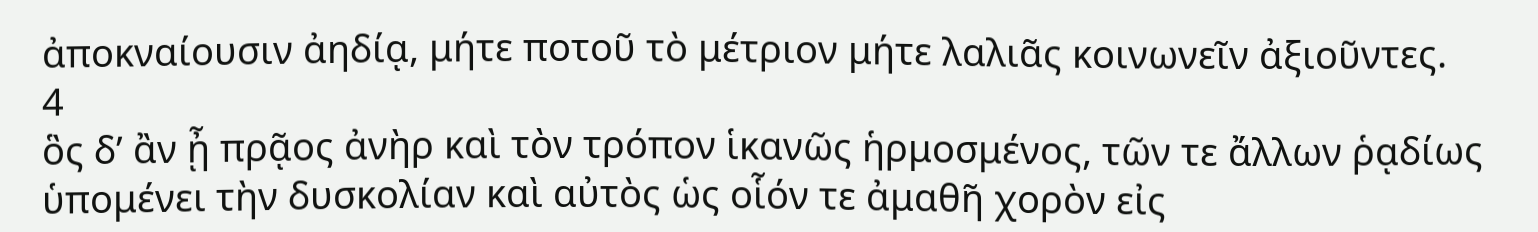ἀποκναίουσιν ἀηδίᾳ, μήτε ποτοῦ τὸ μέτριον μήτε λαλιᾶς κοινωνεῖν ἀξιοῦντες.
4
ὃς δ’ ἂν ᾖ πρᾷος ἀνὴρ καὶ τὸν τρόπον ἱκανῶς ἡρμοσμένος, τῶν τε ἄλλων ῥᾳδίως ὑπομένει τὴν δυσκολίαν καὶ αὐτὸς ὡς οἷόν τε ἀμαθῆ χορὸν εἰς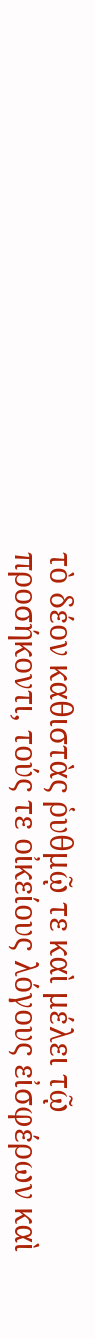τὸ δέον καθιστὰς ῥυθμῷ τε καὶ μέλει τῷ προσήκοντι, τούς τε οἰκείους λόγους εἰσφέρων καὶ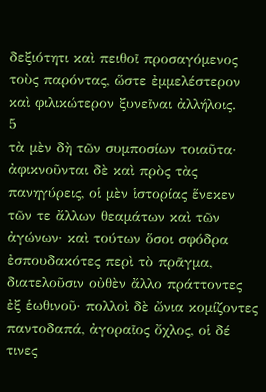δεξιότητι καὶ πειθοῖ προσαγόμενος τοὺς παρόντας, ὥστε ἐμμελέστερον καὶ φιλικώτερον ξυνεῖναι ἀλλήλοις.
5
τὰ μὲν δὴ τῶν συμποσίων τοιαῦτα· ἀφικνοῦνται δὲ καὶ πρὸς τὰς πανηγύρεις, οἱ μὲν ἱστορίας ἕνεκεν τῶν τε ἄλλων θεαμάτων καὶ τῶν ἀγώνων· καὶ τούτων ὅσοι σφόδρα ἐσπουδακότες περὶ τὸ πρᾶγμα, διατελοῦσιν οὐθὲν ἄλλο πράττοντες ἐξ ἑωθινοῦ· πολλοὶ δὲ ὤνια κομίζοντες παντοδαπά, ἀγοραῖος ὄχλος, οἱ δέ τινες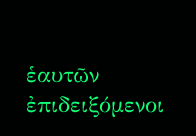ἑαυτῶν ἐπιδειξόμενοι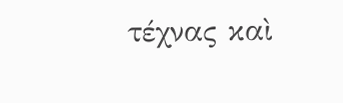τέχνας καὶ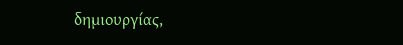δημιουργίας,